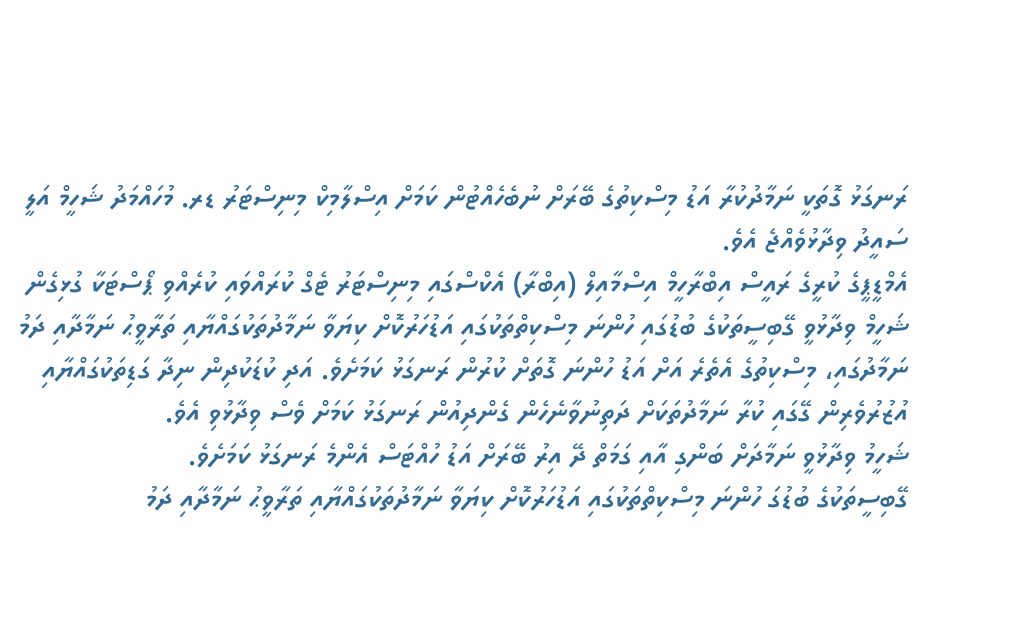ރަނގަޅު ގޮތަކީ ނަމާދުކުރާ އަޑު މިސްކިތުގެ ބޭރަށް ނުބެހެއްޓުން ކަމަށް އިސްލާމިކް މިނިސްޓަރު ޑރ. މުހައްމަދު ޝަހީމް އަލީ ސައީދު ވިދާޅުވެއްޖެ އެވެ.
އެމްޑީޕީގެ ކުރީގެ ރައީސް އިބްރާހީމް އިސްމާއިލް (އިބްރާ) އެކްސްގައި މިނިސްޓަރު ޓެގް ކުރައްވައި ކުރެއްވި ޕޯސްޓަކާ ގުޅިގެން ޝަހީމް ވިދާޅުވީ ގޭބިސީތަކުގެ ބުޑުގައި ހުންނަ މިސްކިތްތަކުގައި އަޑުހަރުކޮށް ކިޔަވާ ނަމާދުތަކުގައްޔާއި ތަރާވީޙު ނަމާދާއި ދަމު ނަމާދުގައި، މިސްކިތުގެ އެތެރެ އަށް އަޑު ހުންނަ ގޮތަށް ކުރުން ރަނގަޅު ކަމަށެވެ. އަދި ކުޑަކުދިން ނިދާ ގަޑިތަކުގައްޔާއި އުޒުރުވެރިން ގޭގައި ކުރާ ނަމާދުތަކަށް ދަތިނުވާނެހެން ގެންދިއުން ރަނގަޅު ކަމަށް ވެސް ވިދާޅުވި އެވެ.
ޝަހީމު ވިދާޅުވީ ނަމާދަށް ބަންގި އާއި ގަމަތް ދޭ އިރު ބޭރަށް އަޑު ހުއްޓަސް އެންމެ ރަނގަޅު ކަމަށެވެ.
ގޭބިސީތަކުގެ ބުޑުގަ ހުންނަ މިސްކިތްތަކުގައި އަޑުހަރުކޮށް ކިޔަވާ ނަމާދުތަކުގައްޔާއި ތަރާވީޙު ނަމާދާއި ދަމު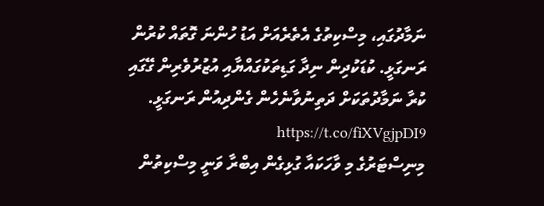ނަމާދުގައި، މިސްކިތުގެ އެތެރެއަށް އަޑު ހުންނަ ގޮތައް ކުރުން ރަނގަޅީ. ކުޑަކުދިން ނިދާ ގަޑިތަކުގައްޔާއި އުޒުރުވެރިން ގޭގައި ކުރާ ނަމާދުތަކަށް ދަތިނުވާނެހެން ގެންދިއުން ރަނގަޅީ. https://t.co/fiXVgjpDI9
މިނިސްޓަރުގެ މި ވާހަކައާ ގުޅިގެން އިބްރާ ވަނީ މިސްކިތުން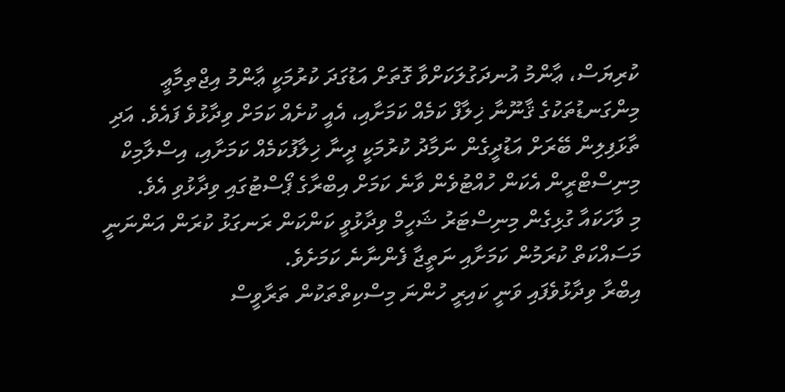ކުރިޔަސް، ޢާންމު އުނދަގުލަކަށްވާ ގޮތަށް އަޑުގަދަ ކުރުމަކީ ޢާންމު އިޖްތިމާޢީ މިންގަނޑުތަކުގެ ޤާނޫނާ ޚިލާފް ކަމެއް ކަމަށާއި، އެއީ ކުށެއް ކަމަށް ވިދާޅުވެ ފައެވެ. އަދި ތާޅަފިލިން ބޭރަށް އަޑުދީގެން ނަމާދު ކުރުމަކީ ދީނާ ޚިލާފުކަމެއް ކަމަށާއި، އިސްލާމިކް މިނިސްޓްރީން އެކަން ހުއްޓުވެން ވާނެ ކަމަށް އިބްރާގެ ޕޯސްޓުގައި ވިދާޅުވި އެވެ.
މި ވާހަކައާ ގުޅިގެން މިނިސްޓަރު ޝަހީމް ވިދާޅުވީ ކަންކަން ރަނގަޅު ކުރަން އަންނަނީ މަސައްކަތް ކުރަމުން ކަމަށާއި ނަތީޖާ ފެންނާނެ ކަމަށެވެ.
އިބްރާ ވިދާޅުވެފައި ވަނީ ކައިރީ ހުންނަ މިސްކިތްތަކުން ތަރާވީސް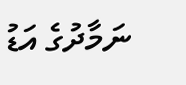ނަމާދުގެ އަޑު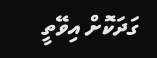ގަދަކޮށް އިވޭތީ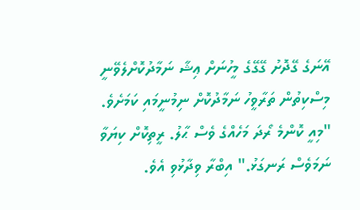އޭނަގެ ގޭދޮށު ގޭގޭގެ މީހުނަށް ޢިޝާ ނަމާދުކޮށްލެވޭނީ މިސްކިތުން ތަރާވީހު ނަމާދުކޮށް ނިމުނީމައި ކަމަށެވެ.
"މިއީ ކޮންމެ ރޯދަ މަހެއްގެ ވެސް ޙާލު. ރީތިކޮށް ކިޔަވާ ނަމަވެސް ރަނގަޅު." އިބްރާ ވިދާޅުވި އެވެ.